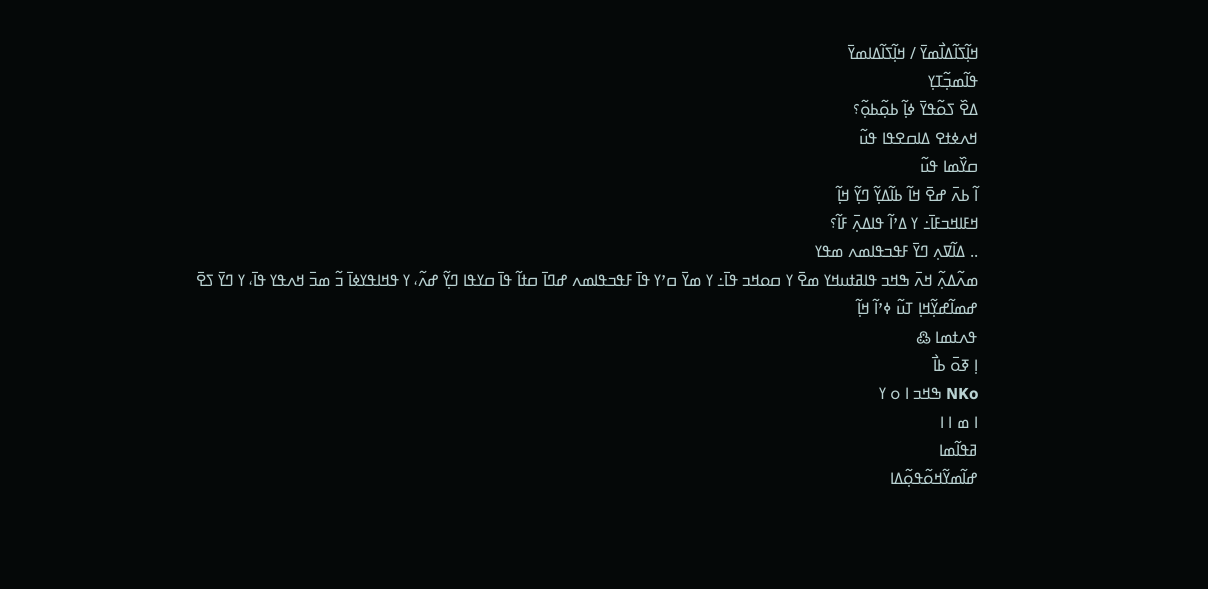ߞߊ߲߬ߖߊ߬ߡߊ߯ߘߌ߫ / ߞߊ߲߬ߖߊ߬ߡߊߘߌ߫
ߟߊ߬ߘߏ߲߬ߠߌ߲
ߡߐ߰ ߖߋ߬ߟߌ߫ ߦߊ߲߬ ߕߋ߲߬ߕߋ߲߬؟
ߞߍߦߙߐ ߡߊߛߐߟߊ ߟߎ߬
ߛߌ߰ߘߊ ߟߎ߬
ߊ߬ ߕߍ߫ ߝߐ߫ ߞߊ߬ ߕߊ߬ߡߌ߲߬ ߣߌ߲߬ ߞߊ߲߬
ߞߓߊߞߏߓߊ߫߸ ߌ ߡߴߊ߬ ߟߊߡߍ߲߫ ߓߊ߬؟
.. ߡߊ߬ߜߍ߲ ߣߌ߫ ߓߟߏߟߊߘߍ ߘߟߌ
ߘߍ߬ߡߍ߲߬ ߞߍ߫ ߒߞߏ ߟߊߥߙߎߞߌ ߘߐ߫ ߌ ߛߋߞߏ ߟߊ߫߸ ߌ ߘߌ߫ ߛߴߌ ߟߊ߫ ߓߟߏߟߊߘߍ ߝߣߊ߫ ߛߙߊ߬ ߟߊ߫ ߛߌߟߊ ߣߌ߲߬ ߝߍ߬، ߌ ߟߞߊߟߌߦߊ߫ ߏ߬ ߘߏ߫ ߞߍߟߌ ߟߊ߫، ߌ ߣߌ߫ ߖߐ߫
ߝߘߊ߬ߝߌ߲߬ߞߊ߲ ߠߎ߬ ߦߴߊ߬ ߞߊ߲߬
ߟߍߙߘߊ ߷
ߊ߲ ߧߋ߫ ߕߊ߯
NKo ߒߞߏ ߊ ߋ ߌ
ߊ ߘ ߊ ߊ
ߥߟߊ߬ߘߊ
ߝߊ߬ߘߌ߬ߞߋ߬ߟߋ߲߬ߡߊ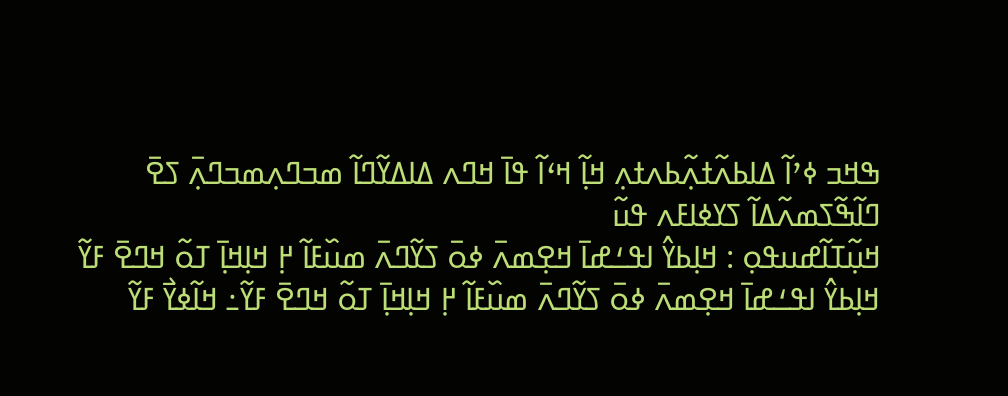ߒߞߏ ߦߴߊ߬ ߡߊߕߍ߬ߙߍ߲߬ߕߍߙߍ߲ ߞߊ߲߬ ߞߵߊ߬ ߟߊ߫ ߞߣߍ ߡߊߡߌ߬ߣߊ߬ ߘߏߣߍ߲ߘߏߣߍ߲߫ ߖߐ߫
ߣߊ߬ߒ߬ߖߘߍ߬ߡߊ߬ ߖߌߦߊߓߍ ߟߎ߬
ߞߎ߲߬ߠߊ߬ߝߎߟߋ߲ : ߞߊ߲ߕߌ߮ ߊߟߑߝߊ߫ ߞߐ߲ߘߍ߫ ߦߋ߫ ߖߌ߬ߣߍ߫ ߘߎ߰ߓߊ߬ ߂߲ ߞߊ߲ߞߊ߲߫ ߠߋ߬ ߞߣߐ߫ ߓߌ߬
ߞߊ߲ߕߌ߮ ߊߟߑߝߊ߫ ߞߐ߲ߘߍ߫ ߦߋ߫ ߖߌ߬ߣߍ߫ ߘߎ߰ߓߊ߬ ߂߲ ߞߊ߲ߞߊ߲߫ ߠߋ߬ ߞߣߐ߫ ߓߌ߬߸ ߞߊ߬ߦߌ߯ ߓߌ߬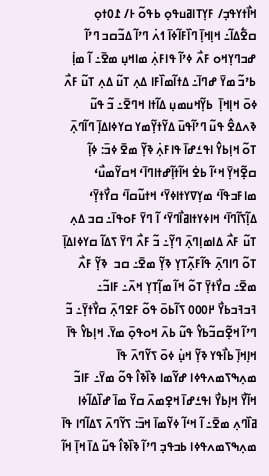ߞߊ߯ߙߌߟߏ߲/ ߓߌ߲ߠߊߥߎߟߋ߲ ߕߟߋ߬ ߅/ ߁߀ߙߋ߲ ߛߐ߱ߡߊ߬߸ ߞߊ߲ߞߊ߲߫ ߣߊ߰ߓߊ߬ߦߊ߫ ߗߍ߭ ߣߴߊ߬ ߡߏ߬ߛߏ ߣߴߊ߬ ߝߏߣߌ߲ߞߋ ߓߍ߯ ߦߴߊ߬ ߟߊߓߍ߲߭ ߘߊߞߎ߲ ߘߐ߫߸ ߊ߬ ߘߊ߲߭ ߕߴߏ߬ ߘߌ߫ ߝߣߊ߫߸ ߡߙߊ߬ߘߊ߰ߓߊ ߡߍ߲ ߠߎ߬ ߡߍ߲ ߠߎ߬ ߓߍ߯ ߦߋ߫ ߞߊ߲ߞߊ߲߫  ߕߌ߲߬ߞߎߘߎ߲ ߡߊ߬ߙߊ ߞߣߐ߫߸ ߏ߬ ߟߎ߬ ߢߍߡߐ߮ ߟߎ߬ ߣߴߊ߬ߟߎ߫ ߡߌ߬ߙߌ߲߬ߘߌ ߛߌߦߊߡߊ߲߫ ߣߊ߬ߣߍ߲߫ ߠߋ߬ ߞߊ߲ߕߌ߮ ߊߟߑߝߊ߫ ߟߊߓߍ߲߭ ߢߌ߲߬ ߘߐ߫ ߦߏ߫: ߦߊ߲߬ ߛߐ߲߬ߞߌ߲߫ ߞߵߊ߬ ߕߐ߭ ߞߊ߬ߙߊ߲߬ߝߙߊߣߊ߫ߵ ߞߛߌ߬ߘߎ߯ߵ ߘߊߓߏߟߊ߫ߵ ߘߌ߲ߜߌߙߊߦߌ߫ߵ ߞߙߎ߬ߛߊ߫ߵ ߛߌ߯ߙߌ߲߫ߵ ߡߊ߲߬ߖߊ߬ߣߊ߫ߵ ߞߊߦߌߙߊߥߊ߯ߣߌ߫ߵ ߊ߬ ߣߌ߫ ߓߋߟߊ߫߸ ߛߏ ߡߍ߲ ߠߎ߬ ߓߍ߯ ߡߊߘߊ߲ߣߍ߲߫ ߣߌ߲߬߸ ߏ߬ ߓߍ߯ ߣߌ߫ ߖߡߊ߬ ߛߌߦߊߡߊ߲߫ ߠߋ߬ ߣߊߣߍ߲߫ ߟߊ߬ߓߍ߲߬ߠߌ߲ ߢߌ߲߬ ߘߐ߫߸ ߛߏ  ߢߌ߲߬ ߓߍ߯ ߘߐ߫߸ ߛߌ߯ߙߌ߲߫ ߠߋ߬ ߞߊ߬ ߘߊ߲߬ߠߌ߲ ߞߍ߫߸ ߓߊߏ߬߸ ߔߏߔߏߕߌ߯ ߂߀߀߀ ߖߊ߬ߕߋ߫ ߟߋ߬ ߓߐߣߍ߲߫ ߛߌ߯ߙߌ߲߫߸ ߏ߬ ߣߴߊ߬ ߞߐ߲߬ߛߏ߬ߕߌ߮ ߟߎ߬ ߕߍ߫ ߞߋߟߋ߲߫ ߘߌ߫. ߞߊ߲ߕߌ߮ ߟߊ߫  ߞߊ߲ߞߊ߲߫ ߕߊ߯ߟߌ ߢߌ߲߬ ߞߎ߲߭ ߦߋ߫ ߖߌ߬ߣߍ߫ ߟߊ߫ ߘߍ߲ߒߖߘߍߟߦߊ ߝߌ߬ߘߊ ߢߊ߰ߢߊ߮ ߟߋ߬ ߘߌ߫߸ ߓߊߏ߬ ߞߊ߬ߌ߯ ߞߊ߲ߕߌ߯ ߊߟߑߝߊ߫ ߞߐ߲ߘߍ߫ ߛߌ߰ ߘߊ߫ ߝߊ߰ߡߊ߬ߦߊ ߥߊ߰ߣߍ߲ ߘߐ߫߸ ߊ߬ ߞߵߊ߬ ߦߌ߬ߘߊ߫ ߞߏ߫: ߖߌ߬ߣߍ߫ ߖߡߊ߬ߣߊ ߟߊ߫ ߘߍ߲ߒߖߘߍߟߦߊ ߕߏߟߏ߲ ߣߴߊ߬ ߢߊ߰ߢߊ߮ ߟߎ߬ ߡߊ߫ ߞߊ߲߫ ߞߊ߬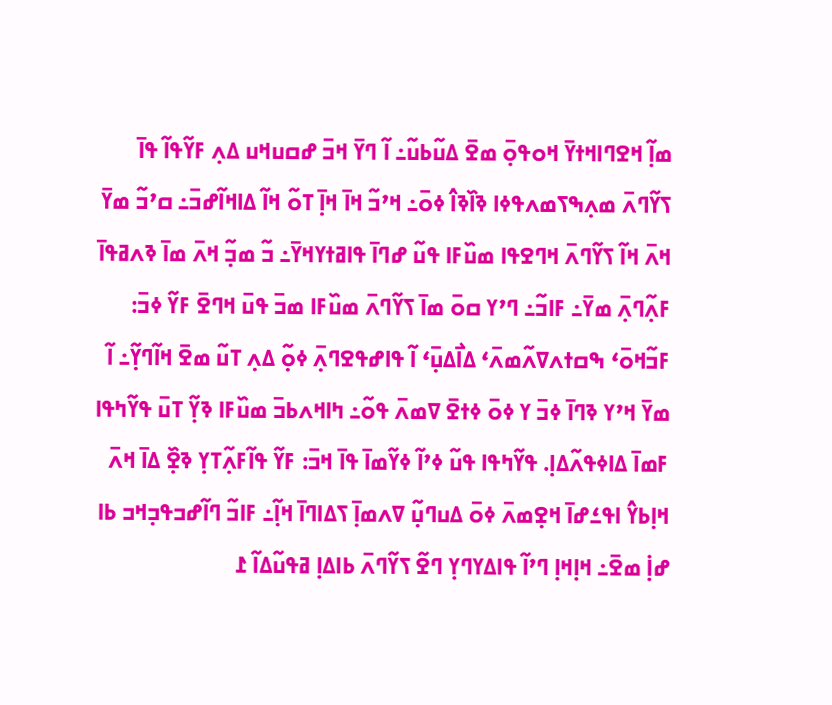ߘߊ߲߬ ߞߐߣߊߞߙߌ߫ ߞߋߟߋ߲߫ ߘߐ߫ ߡߎ߬ߕߎ߬߸ ߊ߬ ߣߌ߫ ߞߏ߫ ߝߛߎߞߎ ߡߍ߲ ߓߌ߬ߟߊ߬ ߟߊ߫ ߖߌ߬ߣߍ߫ ߘߍ߲ߒߖߘߍߟߦߊ ߢߊ߰ߢߊ߮ ߦߋ߫߸ ߞߴߏ߬ ߞߊ߫ ߞߊ߲߫ ߠߋ߬ ߞߊ߬ ߡߊߞߊ߬ߝߏ߫߸ ߛߴߏ߬ ߘߌ߫ ߞߍ߫ ߞߊ߬ ߖߌ߬ߣߍ߫ ߞߣߐߟߊ ߘߎ߰ߓߊ ߟߎ߬ ߝߣߊ߫ ߟߊߥߙߌߞߌ߫߸ ߏ߬ ߘߏ߲߬ ߞߍ߫ ߘߊ߫ ߢߍߥߟߊ߫ ߓߍ߲߬ߣߍ߲߫ ߘߌ߫߸ ߓߊߏ߬߸ ߣߴߌ ߛߋ߫ ߘߊ߫ ߖߌ߬ߣߍ߫ ߘߎ߰ߓߊ ߘߏ߫ ߟߎ߫ ߞߣߐ߫ ߓߌ߬ ߦߏ߫: ߓߏ߬ߞߋ߫ߵ ߒߛߙߍߜߍ߬ߘߍ߫ߵ ߡߊ߯ߡߎ߲߫ߵ ߊ߬ ߟߊߝߟߐߣߍ߲߫ ߦߋ߲߬ ߡߍ߲ ߠߎ߬ ߘߐ߫ ߞߊ߬ߣߌ߲߬߸ ߊ߬ ߘߌ߫ ߞߴߌ ߢߣߊ߫ ߦߏ߫ ߌ ߦߋ߫ ߦߙߐ߫ ߜߘߍ߫ ߟߋ߬߸ ߤߊߞߍߕߏ߫ ߘߎ߰ߓߊ ߢߌ߲߬ ߠߎ߫ ߟߌ߬ߤߟߊ ߓߘߊ߫ ߡߊߦߟߍ߬ߡߊ߲. ߟߌ߬ߤߟߊ ߟߎ߬ ߦߴߊ߬ ߦߌ߬ߘߊ߫ ߟߊ߫ ߞߏ߫: ߓߌ߬ ߟߊ߬ߓߍ߲߬ߠߌ߲ ߢߐ߲߰ ߡߊ߫ ߞߍ߫ ߞߊ߲ߕߌ߮ ߊߟߑߝߊ߫ ߞߐ߲ߘߍ߫ ߦߋ߫ ߡߎߣߎ߲߬ ߜߍߘߊ߲߫ ߖߡߊߣߊ߫ ߞߊ߲߬߸ ߓߊߏ߬ ߣߊ߬ߝߏߟߏ߲ߞߏ ߕߊ ߝߊ߲߭ ߘߐ߫߸ ߞߊ߲ߞߊ߲ ߣߴߊ߬ ߟߊߡߌߣߌ߲ ߣߐ߬ ߖߌ߬ߣߍ߫ ߕߊߡߊ߲ ߥߟߎ߬ߡߊ߬ ߁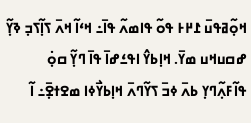ߞߋ߲߬ߥߟߎ߫ ߁߂߅ ߟߋ߬ ߟߊߘߍ߬ ߟߊ߫߸ ߞߵߊ߬ ߞߍ߫ ߖߊ߲߬ߖߏ߲ ߢߌ߲߬ ߝߛߎߞߎ ߘߌ߫. ߞߊ߲ߕߌ߮ ߊߟߑߝߊ߫ ߟߊ߫ ߣߌ߲߬ ߛߋ߲߭ ߟߊ߬ߓߍ߲߬ߣߌ߲ ߕߍ߫ ߦߏ߫ ߖߌ߬ߣߍ߫ ߞߊ߲ߕߌ߯ߦߊ ߘߐߙߐ߲߫߸ ߊ߬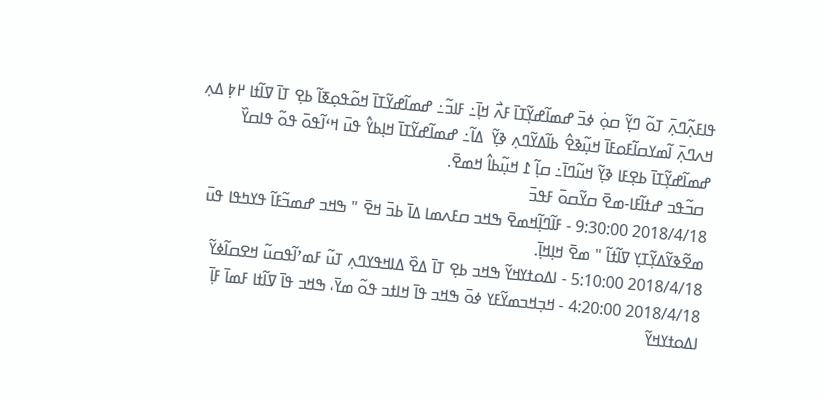ߟߊߓߍ߲߬ߣߍ߲߫ ߠߋ߬ ߣߌ߲߬ ߛߋ߲߭ ߦߏ߫ ߝߘߊ߬ߝߌ߲߬ߠߊ߫ ߓߍ߯ ߞߊ߲߫߸ ߓߊߏ߬߸ ߝߘߊ߬ߝߌ߬ߠߊ߫ ߞߋ߬ߟߋ߲ߧߊ߬ ߕߐ߲ ߠߊ߫ ߜߊ߬ߙߊ ߂߈߲ ߡߍ߲ ߞߍߣߍ߲߫ ߊ߬ߘߌߛߊ߬ߓߋߓߊ߫ ߞߎ߲߬ߢߐ߮ ߕߊ߬ߡߌ߬ߣߍ߲ ߢߌ߲߬  ߡߊ߬߸ ߝߘߊ߬ߝߌ߬ߠߊ߫ ߞߊ߲ߕߌ߮ ߟߎ߫ ߞߵߊ߬ߟߋ߫ ߟߋ߬ ߟߊߛߌ߰ ߝߘߊ߬ߝߌ߲߬ߠߊ߫ ߕߐ߲ߓߊ ߢߌ߲߬ ߞߎ߬ߣߊ߫߸ ߛߊ߲߬ ߁ ߞߎ߲߬ߕߊ߮ ߞߘߐ߫.
 ߛߏ߬ߟߏ ߝߙߊ߬ߓߊ-ߘߐ߫ ߛߌ߬ߛߋ߫ ߓߟߏ߫
2018/4/18 9:30:00 - ߓߊ߬ߣߊ߲߬ߞߘߐ߫ ߒߞߏ ߛߓߍߘߊ ߡߊ߫ ߕߏ߫ ߞߐ߫ " ߒߞߏ ߝߘߏ߬ߓߊ߬ ߟߌߤߟߊ ߟߎ߫ ߘߐ߬ߢߌ߬ߡߌ߲߬ߠߌ߲ ߜߊ߬ߙߊ߬ " ߘߐ߫ ߞߊ߲ߞߊ߲߫.
2018/4/18 5:10:00 - ߊߡߋߙߌߞߌ߬ ߒߞߏ ߕߐ߲ ߠߊ߫ ߡߐ߰ ߡߊߞߟߌߣߍ߲ ߠߎ߬ ߓߘߴߊ߬ߟߛߎ߬ ߞߐߛߊ߬ߦߌ߬
2018/4/18 4:20:00 - ߞߏ߲ߞߏߘߌ߬ߓߌ ߦߋ߫ ߒߞߏ ߟߊ߫ ߞߊߙߏ ߟߋ߬ ߘߌ߫، ߒߞߏ ߟߊ߫ ߜߊ߬ߙߊ ߓߘߊ߫ ߓߊ߲߫ ߊߡߋߙߌߞߌ߬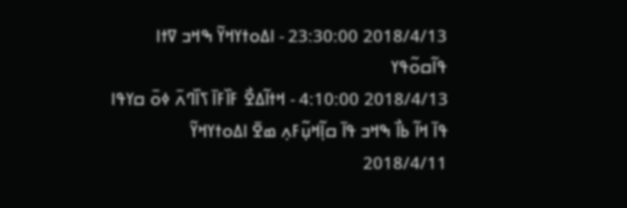2018/4/13 23:30:00 - ߊߡߋߙߌߞߌ߬ ߒߞߏ ߜߙߊ ߟߊ߬ߛߋ߬ߟߌ
2018/4/13 4:10:00 - ߞߙߊ߬ߡߐ߯ ߓߊ߰ߓߊ߫ ߖߊ߰ߣߍ߫ ߦߋ߫ ߛߌߟߊ ߟߊ߫ ߞߊ߬ ߕߊ߯ ߒߞߏ ߟߊ߫ ߛߊ߲߬ߞߎ߲߬ߓߍ߲ ߘߐ߫ ߊߡߋߙߌߞߌ߬
2018/4/11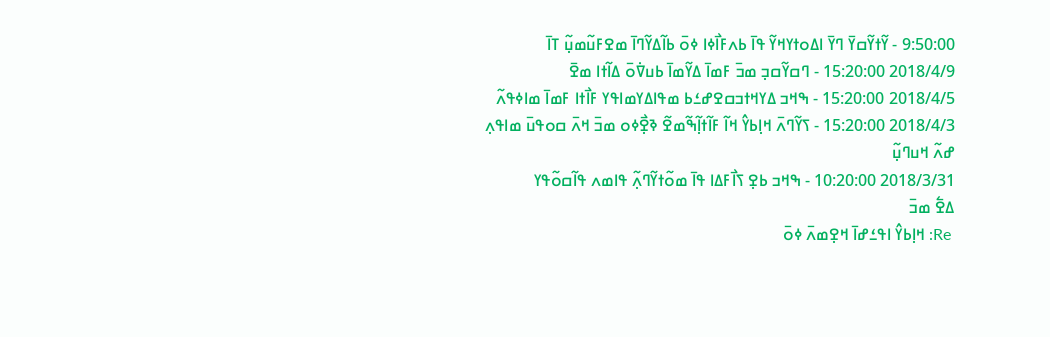9:50:00 - ߌ߬ߙߌ߬ߛߌ߫ ߣߌ߫ ߊߡߋߙߌߞߌ߬ ߟߊ߫ ߕߍߓߊ߯ߦߊ ߦߋ߫ ߕߊ߬ߡߌ߬ߣߊ߫ ߘߐߓߎ߬ߘߎ߲߬ ߠߊ߫
2018/4/9 15:20:00 - ߣߛߌ߬ߛߏ߲ ߘߏ߫ ߓߘߊ߫ ߡߌ߬ߘߊ߫ ߕߎߜ߭ߋ߫ ߡߊ߬ߙߊ ߘߐ߫
2018/4/5 15:20:00 - ߒߞߏ ߡߌߞߙߏߛߐߝߑߕ ߘߟߊߡߌߘߊߟߌ ߓߊ߯ߙߊ ߓߘߊ߫ ߘߊߦߟߍ߬
2018/4/3 15:20:00 - ߖߌ߬ߣߍ߫ ߞߊ߲ߕߌ߮ ߞߊ߬ ߓߊ߬ߙߊ߲߬ߒ߬ߘߐ߬ ߢߐ߲߯ߦߋ ߘߏ߫ ߞߍ߫ ߛߋߟߎ߫ ߘߊߟߍ߲ ߝߍ߬ ߞߎߣߎ߲߬
2018/3/31 10:20:00 - ߒߞߏ ߕߐ߲ ߖߊ߯ߓߡߊ ߟߊ߫ ߘߋ߬ߙߌ߬ߣߍ߲߬ ߟߊߘߍ ߟߊ߬ߛߋ߬ߟߌ
ߡߐ߱ ߘߏ߫
 Re: ߞߊ߲ߕߌ߮ ߊߟߑߝߊ߫ ߞߐ߲ߘߍ߫ ߦߋ߫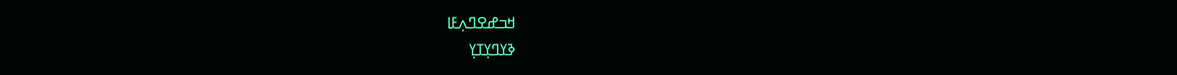ߞߏߝߐߣߍ߲ߓߊ
ߢߌߣߌ߲ߠߌ߲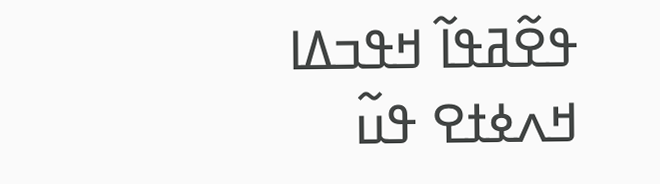ߟߐ߬ߥߟߊ߬ ߞߟߏߡߊ
ߞߍߦߙߐ ߟߎ߬